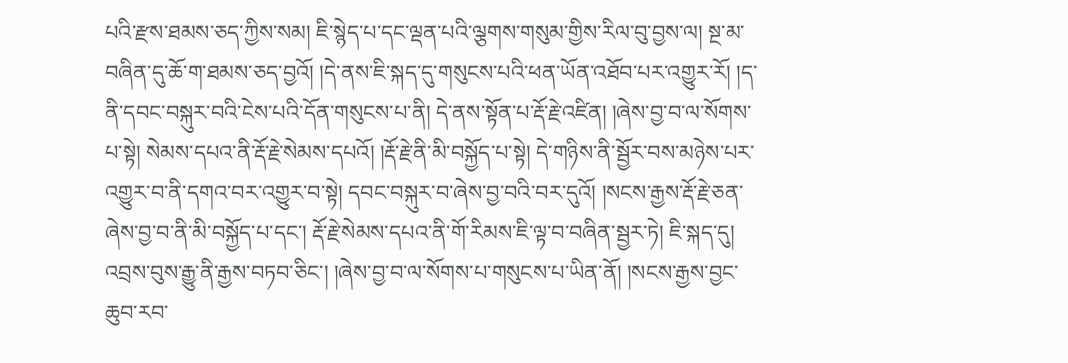པའི་རྫས་ཐམས་ཅད་ཀྱིས་སམ། ཇི་སྙེད་པ་དང་ལྡན་པའི་ལྕགས་གསུམ་གྱིས་རིལ་བུ་བྱས་ལ། སྔ་མ་བཞིན་དུ་ཆོ་ག་ཐམས་ཅད་བྱའོ། །དེ་ནས་ཇི་སྐད་དུ་གསུངས་པའི་ཕན་ཡོན་འཐོབ་པར་འགྱུར་རོ། །ད་ནི་དབང་བསྐུར་བའི་ངེས་པའི་དོན་གསུངས་པ་ནི། དེ་ནས་སྟོན་པ་རྡོ་རྗེ་འཛིན། །ཞེས་བྱ་བ་ལ་སོགས་པ་སྟེ། སེམས་དཔའ་ནི་རྡོ་རྗེ་སེམས་དཔའོ། །རྡོ་རྗེ་ནི་མི་བསྐྱོད་པ་སྟེ། དེ་གཉིས་ནི་སྦྱོར་བས་མཉེས་པར་འགྱུར་བ་ནི་དགའ་བར་འགྱུར་བ་སྟེ། དབང་བསྐུར་བ་ཞེས་བྱ་བའི་བར་དུའོ། །སངས་རྒྱས་རྡོ་རྗེ་ཅན་ཞེས་བྱ་བ་ནི་མི་བསྐྱོད་པ་དང་། རྡོ་རྗེ་སེམས་དཔའ་ནི་གོ་རིམས་ཇི་ལྟ་བ་བཞིན་སྦྱར་ཏེ། ཇི་སྐད་དུ། འབྲས་བུས་རྒྱུ་ནི་རྒྱས་བཏབ་ཅིང་། །ཞེས་བྱ་བ་ལ་སོགས་པ་གསུངས་པ་ཡིན་ནོ། །སངས་རྒྱས་བྱང་ཆུབ་རབ་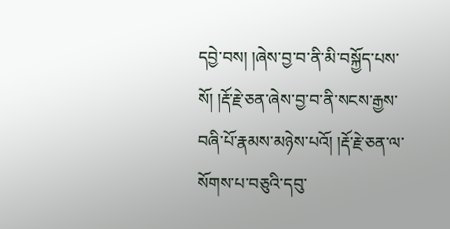དབྱེ་བས། །ཞེས་བྱ་བ་ནི་མི་བསྐྱོད་པས་སོ། །རྡོ་རྗེ་ཅན་ཞེས་བྱ་བ་ནི་སངས་རྒྱས་བཞི་པོ་རྣམས་མཉེས་པའོ། །རྡོ་རྗེ་ཅན་ལ་སོགས་པ་བཅུའི་དབུ་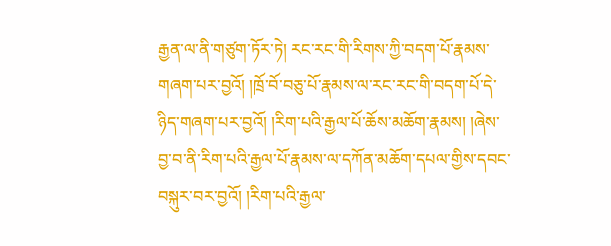རྒྱན་ལ་ནི་གཙུག་ཏོར་ཏེ། རང་རང་གི་རིགས་ཀྱི་བདག་པོ་རྣམས་གཞག་པར་བྱའོ། །ཁྲོ་བོ་བཅུ་པོ་རྣམས་ལ་རང་རང་གི་བདག་པོ་དེ་ཉིད་གཞག་པར་བྱའོ། །རིག་པའི་རྒྱལ་པོ་ཆོས་མཆོག་རྣམས། །ཞེས་བྱ་བ་ནི་རིག་པའི་རྒྱལ་པོ་རྣམས་ལ་དཀོན་མཆོག་དཔལ་གྱིས་དབང་བསྐུར་བར་བྱའོ། །རིག་པའི་རྒྱལ་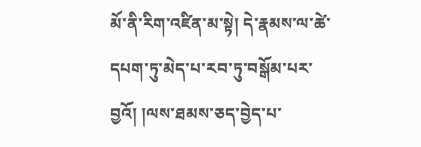མོ་ནི་རིག་འཛིན་མ་སྟེ། དེ་རྣམས་ལ་ཚེ་དཔག་ཏུ་མེད་པ་རབ་ཏུ་བསྒོམ་པར་བྱའོ། །ལས་ཐམས་ཅད་བྱེད་པ་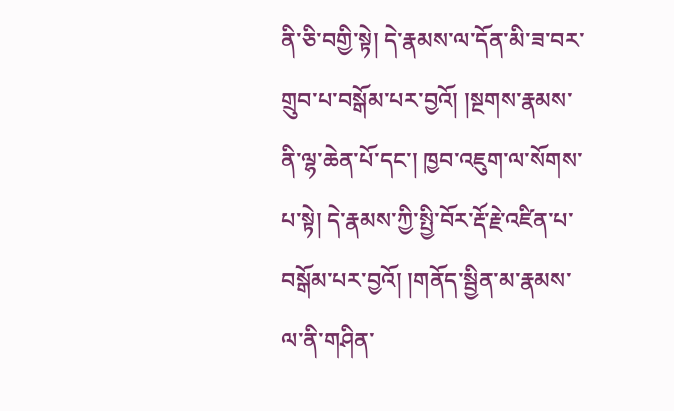ནི་ཅི་བགྱི་སྟེ། དེ་རྣམས་ལ་དོན་མི་ཟ་བར་གྲུབ་པ་བསྒོམ་པར་བྱའོ། །སྔགས་རྣམས་ནི་ལྷ་ཆེན་པོ་དང་། ཁྱབ་འཇུག་ལ་སོགས་པ་སྟེ། དེ་རྣམས་ཀྱི་སྤྱི་བོར་རྡོ་རྗེ་འཛིན་པ་བསྒོམ་པར་བྱའོ། །གནོད་སྦྱིན་མ་རྣམས་ལ་ནི་གཤིན་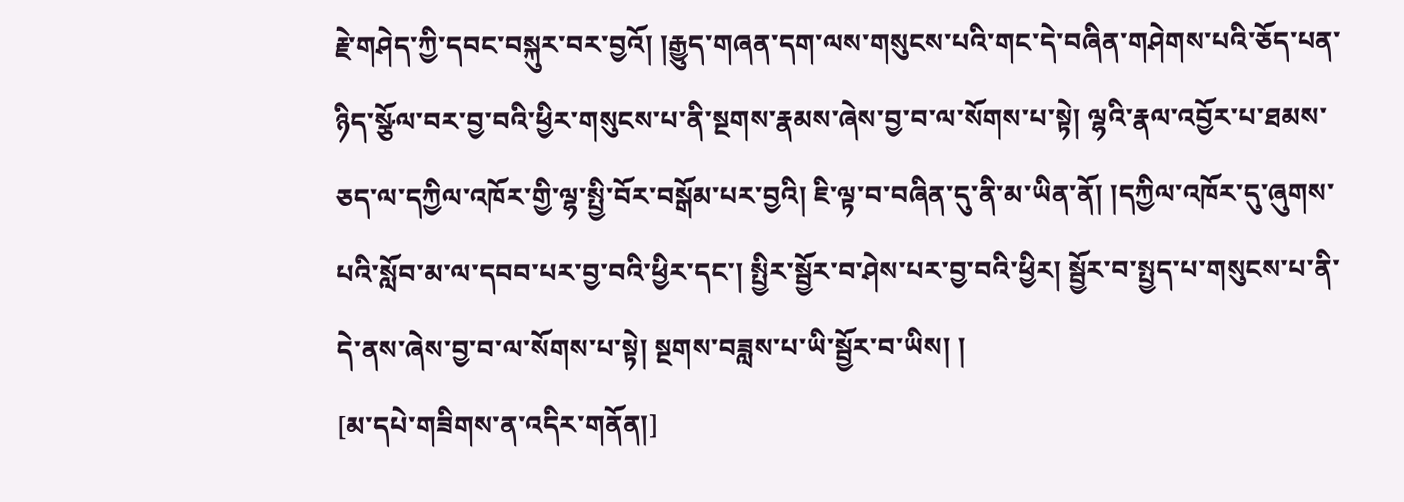རྗེ་གཤེད་ཀྱི་དབང་བསྐུར་བར་བྱའོ། །རྒྱུད་གཞན་དག་ལས་གསུངས་པའི་གང་དེ་བཞིན་གཤེགས་པའི་ཅོད་པན་ཉིད་སྩོལ་བར་བྱ་བའི་ཕྱིར་གསུངས་པ་ནི་སྔགས་རྣམས་ཞེས་བྱ་བ་ལ་སོགས་པ་སྟེ། ལྷའི་རྣལ་འབྱོར་པ་ཐམས་ཅད་ལ་དཀྱིལ་འཁོར་གྱི་ལྷ་སྤྱི་བོར་བསྒོམ་པར་བྱའི། ཇི་ལྟ་བ་བཞིན་དུ་ནི་མ་ཡིན་ནོ། །དཀྱིལ་འཁོར་དུ་ཞུགས་པའི་སློབ་མ་ལ་དབབ་པར་བྱ་བའི་ཕྱིར་དང་། སྤྱིར་སྦྱོར་བ་ཤེས་པར་བྱ་བའི་ཕྱིར། སྦྱོར་བ་སྤྱད་པ་གསུངས་པ་ནི་དེ་ནས་ཞེས་བྱ་བ་ལ་སོགས་པ་སྟེ། སྔགས་བཟླས་པ་ཡི་སྦྱོར་བ་ཡིས། །
[མ་དཔེ་གཟིགས་ན་འདིར་གནོན།]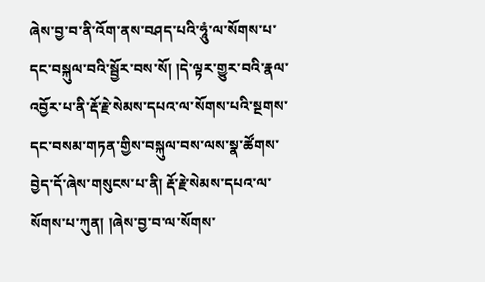ཞེས་བྱ་བ་ནི་འོག་ནས་བཤད་པའི་ཧཱུཾ་ལ་སོགས་པ་དང་བསྐུལ་བའི་སྦྱོར་བས་སོ། །དེ་ལྟར་གྱུར་བའི་རྣལ་འབྱོར་པ་ནི་རྡོ་རྗེ་སེམས་དཔའ་ལ་སོགས་པའི་སྔགས་དང་བསམ་གཏན་གྱིས་བསྐུལ་བས་ལས་སྣ་ཚོགས་བྱེད་དོ་ཞེས་གསུངས་པ་ནི། རྡོ་རྗེ་སེམས་དཔའ་ལ་སོགས་པ་ཀུན། །ཞེས་བྱ་བ་ལ་སོགས་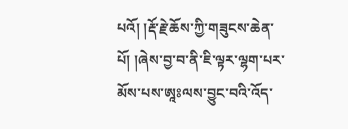པའོ། །རྡོ་རྗེ་ཆོས་ཀྱི་གཟུངས་ཆེན་པོ། །ཞེས་བྱ་བ་ནི་ཇི་ལྟར་ལྷག་པར་མོས་པས་ཨཱཿལས་བྱུང་བའི་འོད་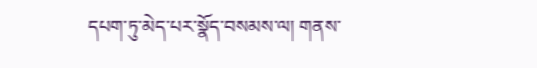དཔག་ཏུ་མེད་པར་སྣོད་བསམས་ལ། གནས་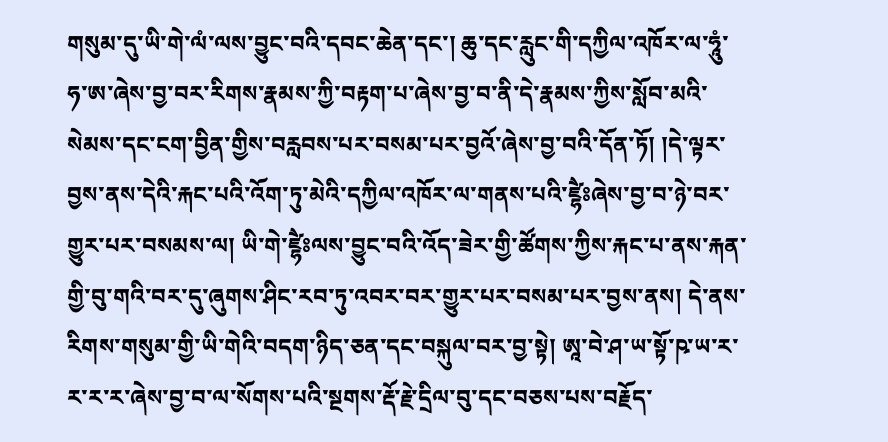གསུམ་དུ་ཡི་གེ་ལཾ་ལས་བྱུང་བའི་དབང་ཆེན་དང་། ཆུ་དང་རླུང་གི་དཀྱིལ་འཁོར་ལ་ཧཱུཾ་ཧ་ཨ་ཞེས་བྱ་བར་རིགས་རྣམས་ཀྱི་བརྟག་པ་ཞེས་བྱ་བ་ནི་དེ་རྣམས་ཀྱིས་སློབ་མའི་སེམས་དང་ངག་བྱིན་གྱིས་བརླབས་པར་བསམ་པར་བྱའོ་ཞེས་བྱ་བའི་དོན་ཏོ། །དེ་ལྟར་བྱས་ནས་དེའི་རྐང་པའི་འོག་ཏུ་མེའི་དཀྱིལ་འཁོར་ལ་གནས་པའི་ཛྷཻཿཞེས་བྱ་བ་ཉེ་བར་གྱུར་པར་བསམས་ལ། ཡི་གེ་ཛྷཻཿལས་བྱུང་བའི་འོད་ཟེར་གྱི་ཚོགས་ཀྱིས་རྐང་པ་ནས་རྐན་གྱི་བུ་གའི་བར་དུ་ཞུགས་ཤིང་རབ་ཏུ་འབར་བར་གྱུར་པར་བསམ་པར་བྱས་ནས། དེ་ནས་རིགས་གསུམ་གྱི་ཡི་གེའི་བདག་ཉིད་ཅན་དང་བསྐུལ་བར་བྱ་སྟེ། ཨཱ་བེ་ཤ་ཡ་སྟོ་ཥ་ཡ་ར་ར་ར་ར་ཞེས་བྱ་བ་ལ་སོགས་པའི་སྔགས་རྡོ་རྗེ་དྲིལ་བུ་དང་བཅས་པས་བརྗོད་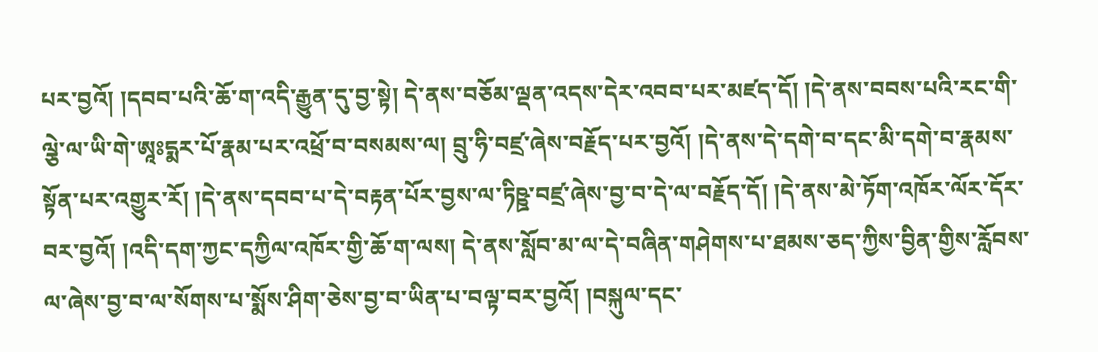པར་བྱའོ། །དབབ་པའི་ཆོ་ག་འདི་རྒྱུན་དུ་བྱ་སྟེ། དེ་ནས་བཅོམ་ལྡན་འདས་དེར་འབབ་པར་མཛད་དོ། །དེ་ནས་བབས་པའི་རང་གི་ལྕེ་ལ་ཡི་གེ་ཨཱཿདྨར་པོ་རྣམ་པར་འཕྲོ་བ་བསམས་ལ། བྲུ་ཧི་བཛྲ་ཞེས་བརྗོད་པར་བྱའོ། །དེ་ནས་དེ་དགེ་བ་དང་མི་དགེ་བ་རྣམས་སྟོན་པར་འགྱུར་རོ། །དེ་ནས་དབབ་པ་དེ་བརྟན་པོར་བྱས་ལ་ཏིཥྛ་བཛྲ་ཞེས་བྱ་བ་དེ་ལ་བརྗོད་དོ། །དེ་ནས་མེ་ཏོག་འཁོར་ལོར་དོར་བར་བྱའོ། །འདི་དག་ཀྱང་དཀྱིལ་འཁོར་གྱི་ཆོ་ག་ལས། དེ་ནས་སློབ་མ་ལ་དེ་བཞིན་གཤེགས་པ་ཐམས་ཅད་ཀྱིས་བྱིན་གྱིས་རློབས་ལ་ཞེས་བྱ་བ་ལ་སོགས་པ་སྨོས་ཤིག་ཅེས་བྱ་བ་ཡིན་པ་བལྟ་བར་བྱའོ། །བསྐུལ་དང་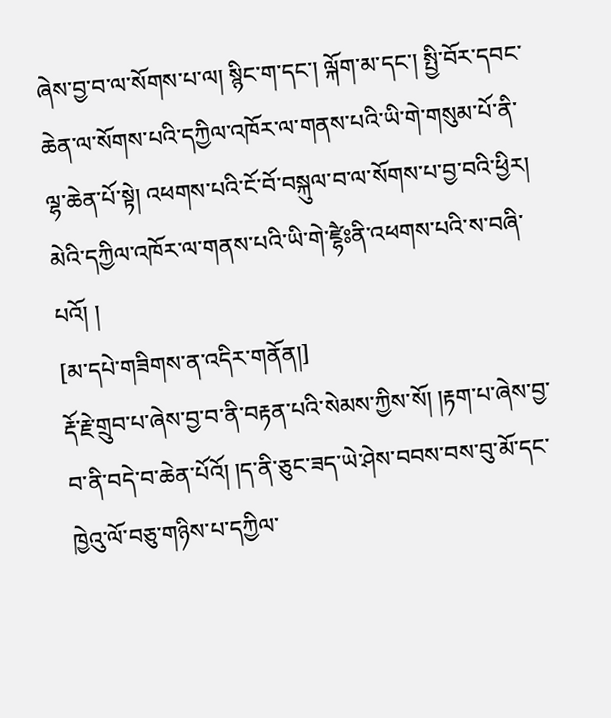ཞེས་བྱ་བ་ལ་སོགས་པ་ལ། སྙིང་ག་དང་། ལྐོག་མ་དང་། སྤྱི་བོར་དབང་ཆེན་ལ་སོགས་པའི་དཀྱིལ་འཁོར་ལ་གནས་པའི་ཡི་གེ་གསུམ་པོ་ནི་ལྷ་ཆེན་པོ་སྟེ། འཕགས་པའི་ངོ་བོ་བསྐུལ་བ་ལ་སོགས་པ་བྱ་བའི་ཕྱིར། མེའི་དཀྱིལ་འཁོར་ལ་གནས་པའི་ཡི་གེ་ཛྷཻཿནི་འཕགས་པའི་ས་བཞི་པའོ། །
[མ་དཔེ་གཟིགས་ན་འདིར་གནོན།]
རྡོ་རྗེ་གྲུབ་པ་ཞེས་བྱ་བ་ནི་བརྟན་པའི་སེམས་ཀྱིས་སོ། །རྟག་པ་ཞེས་བྱ་བ་ནི་བདེ་བ་ཆེན་པོའོ། །ད་ནི་ཅུང་ཟད་ཡེ་ཤེས་བབས་བས་བུ་མོ་དང་ཁྱེའུ་ལོ་བཅུ་གཉིས་པ་དཀྱིལ་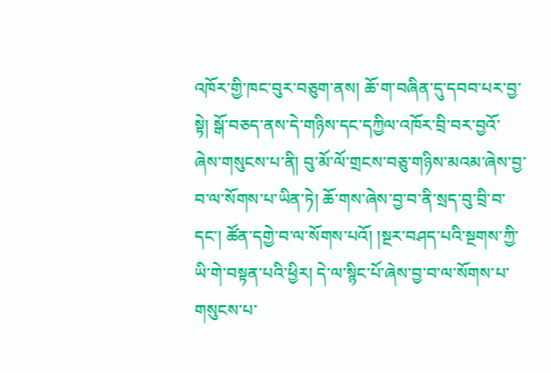འཁོར་གྱི་ཁང་བུར་བཅུག་ནས། ཆོ་ག་བཞིན་དུ་དབབ་པར་བྱ་སྟེ། སྒོ་བཅད་ནས་དེ་གཉིས་དང་དཀྱིལ་འཁོར་བྲི་བར་བྱའོ་ཞེས་གསུངས་པ་ནི། བུ་མོ་ལོ་གྲངས་བཅུ་གཉིས་མའམ་ཞེས་བྱ་བ་ལ་སོགས་པ་ཡིན་ཏེ། ཆོ་གས་ཞེས་བྱ་བ་ནི་སྲད་བུ་བྲི་བ་དང་། ཚོན་དགྱེ་བ་ལ་སོགས་པའོ། །སྔར་བཤད་པའི་སྔགས་ཀྱི་ཡི་གེ་བསྟན་པའི་ཕྱིར། དེ་ལ་སྙིང་པོ་ཞེས་བྱ་བ་ལ་སོགས་པ་གསུངས་པ་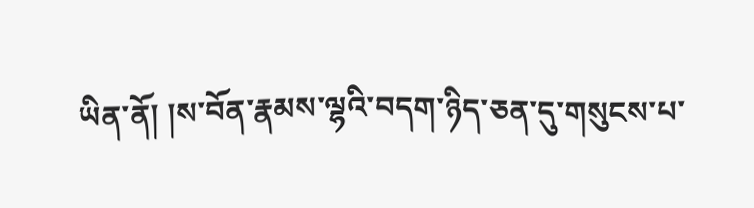ཡིན་ནོ། །ས་བོན་རྣམས་ལྷའི་བདག་ཉིད་ཅན་དུ་གསུངས་པ་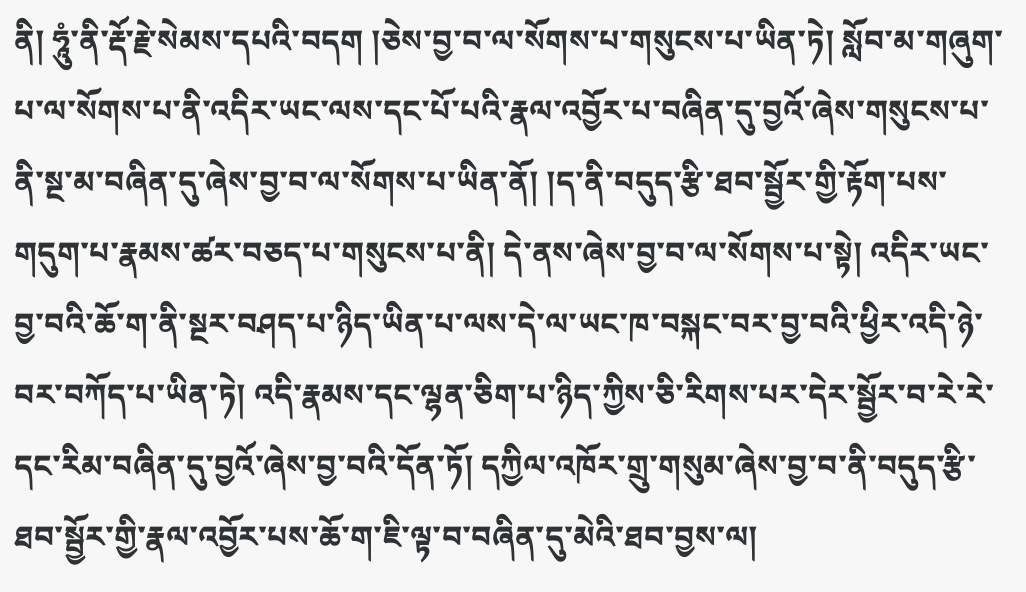ནི། ཧཱུཾ་ནི་རྡོ་རྗེ་སེམས་དཔའི་བདག །ཅེས་བྱ་བ་ལ་སོགས་པ་གསུངས་པ་ཡིན་ཏེ། སློབ་མ་གཞུག་པ་ལ་སོགས་པ་ནི་འདིར་ཡང་ལས་དང་པོ་པའི་རྣལ་འབྱོར་པ་བཞིན་དུ་བྱའོ་ཞེས་གསུངས་པ་ནི་སྔ་མ་བཞིན་དུ་ཞེས་བྱ་བ་ལ་སོགས་པ་ཡིན་ནོ། །ད་ནི་བདུད་རྩི་ཐབ་སྦྱོར་གྱི་རྟོག་པས་གདུག་པ་རྣམས་ཚར་བཅད་པ་གསུངས་པ་ནི། དེ་ནས་ཞེས་བྱ་བ་ལ་སོགས་པ་སྟེ། འདིར་ཡང་བྱ་བའི་ཆོ་ག་ནི་སྔར་བཤད་པ་ཉིད་ཡིན་པ་ལས་དེ་ལ་ཡང་ཁ་བསྐང་བར་བྱ་བའི་ཕྱིར་འདི་ཉེ་བར་བཀོད་པ་ཡིན་ཏེ། འདི་རྣམས་དང་ལྷན་ཅིག་པ་ཉིད་ཀྱིས་ཅི་རིགས་པར་དེར་སྦྱོར་བ་རེ་རེ་དང་རིམ་བཞིན་དུ་བྱའོ་ཞེས་བྱ་བའི་དོན་ཏོ། དཀྱིལ་འཁོར་གྲུ་གསུམ་ཞེས་བྱ་བ་ནི་བདུད་རྩི་ཐབ་སྦྱོར་གྱི་རྣལ་འབྱོར་པས་ཆོ་ག་ཇི་ལྟ་བ་བཞིན་དུ་མེའི་ཐབ་བྱས་ལ།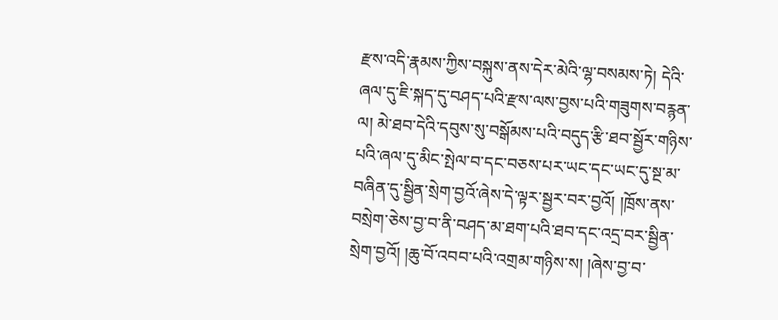རྫས་འདི་རྣམས་ཀྱིས་བསྐུས་ནས་དེར་མེའི་ལྷ་བསམས་ཏེ། དེའི་ཞལ་དུ་ཇི་སྐད་དུ་བཤད་པའི་རྫས་ལས་བྱས་པའི་གཟུགས་བརྙན་ལ། མེ་ཐབ་དེའི་དབུས་སུ་བསྒོམས་པའི་བདུད་རྩི་ཐབ་སྦྱོར་གཉིས་པའི་ཞལ་དུ་མིང་སྤེལ་བ་དང་བཅས་པར་ཡང་དང་ཡང་དུ་སྔ་མ་བཞིན་དུ་སྦྱིན་སྲེག་བྱའོ་ཞེས་དེ་ལྟར་སྦྱར་བར་བྱའོ། །ཁྲོས་ནས་བསྲེག་ཅེས་བྱ་བ་ནི་བཤད་མ་ཐག་པའི་ཐབ་དང་འདྲ་བར་སྦྱིན་སྲེག་བྱའོ། །ཆུ་བོ་འབབ་པའི་འགྲམ་གཉིས་ས། །ཞེས་བྱ་བ་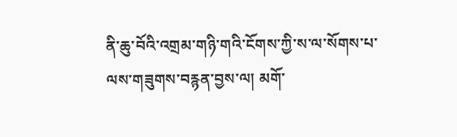ནི་ཆུ་བོའི་འགྲམ་གཉི་གའི་ངོགས་ཀྱི་ས་ལ་སོགས་པ་ལས་གཟུགས་བརྙན་བྱས་ལ། མགོ་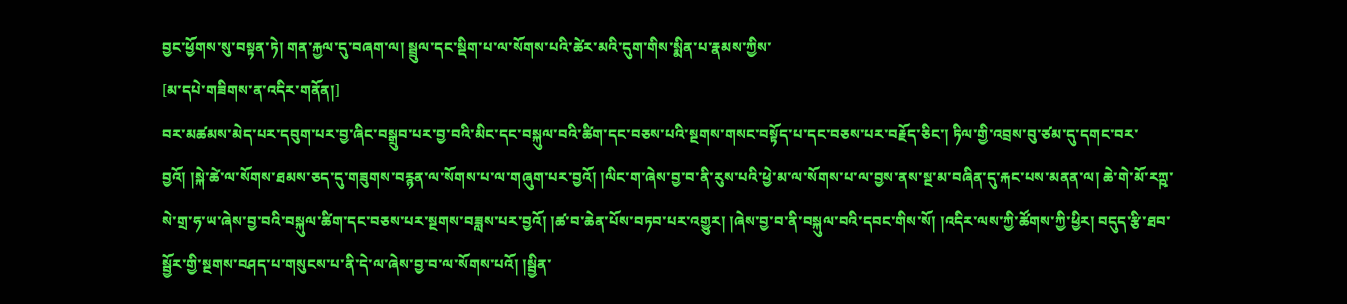བྱང་ཕྱོགས་སུ་བསྟན་ཏེ། གན་རྐྱལ་དུ་བཞག་ལ། སྦྲུལ་དང་སྡིག་པ་ལ་སོགས་པའི་ཚེར་མའི་དུག་གིས་སྨིན་པ་རྣམས་ཀྱིས་
[མ་དཔེ་གཟིགས་ན་འདིར་གནོན།]
བར་མཚམས་མེད་པར་དབུག་པར་བྱ་ཞིང་བསྒྲུབ་པར་བྱ་བའི་མིང་དང་བསྐུལ་བའི་ཚིག་དང་བཅས་པའི་སྔགས་གསང་བསྟོད་པ་དང་བཅས་པར་བརྗོད་ཅིང་། ཏིལ་གྱི་འབྲས་བུ་ཙམ་དུ་དགང་བར་བྱའོ། །སྐེ་ཚེ་ལ་སོགས་ཐམས་ཅད་དུ་གཟུགས་བརྙན་ལ་སོགས་པ་ལ་གཞུག་པར་བྱའོ། །ལིང་ག་ཞེས་བྱ་བ་ནི་རུས་པའི་ཕྱེ་མ་ལ་སོགས་པ་ལ་བྱས་ནས་སྔ་མ་བཞིན་དུ་རྐང་པས་མནན་ལ། ཆེ་གེ་མོ་རཀྵ་སེ་གྲ་ཧ་ཡ་ཞེས་བྱ་བའི་བསྐུལ་ཚིག་དང་བཅས་པར་སྔགས་བཟླས་པར་བྱའོ། །ཚ་བ་ཆེན་པོས་བཏབ་པར་འགྱུར། །ཞེས་བྱ་བ་ནི་བསྐུལ་བའི་དབང་གིས་སོ། །འདིར་ལས་ཀྱི་ཚོགས་ཀྱི་ཕྱིར། བདུད་རྩི་ཐབ་སྦྱོར་གྱི་སྔགས་བཤད་པ་གསུངས་པ་ནི་དེ་ལ་ཞེས་བྱ་བ་ལ་སོགས་པའོ། །སྦྱིན་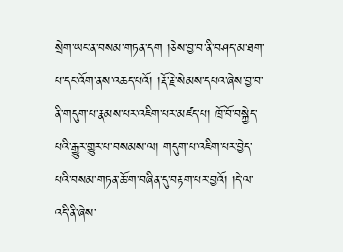སྲེག་ཡང་ན་བསམ་གཏན་དག །ཅེས་བྱ་བ་ནི་བཤད་མ་ཐག་པ་དང་འོག་ནས་འཆད་པའོ། །རྡོ་རྗེ་སེམས་དཔའ་ཞེས་བྱ་བ་ནི་གདུག་པ་རྣམས་པར་འཇིག་པར་མཛད་པ། ཁྲོ་བོ་བསྐྱེད་པའི་རྒྱུར་གྱུར་པ་བསམས་ལ། གདུག་པ་འཇིག་པར་བྱེད་པའི་བསམ་གཏན་ཆོ་ག་བཞིན་དུ་བརྟག་པར་བྱའོ། །དེ་ལ་འདི་ནི་ཞེས་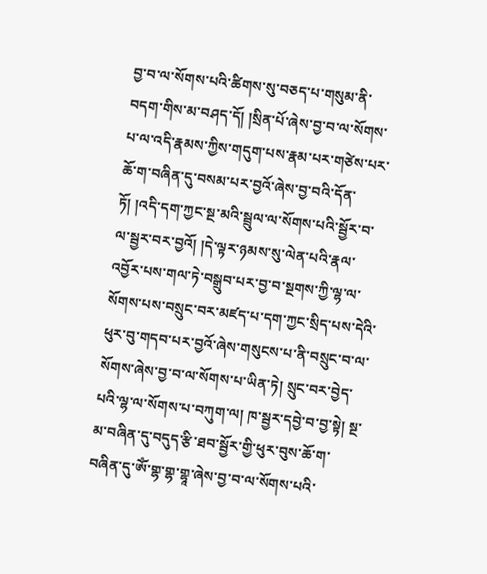བྱ་བ་ལ་སོགས་པའི་ཚིགས་སུ་བཅད་པ་གསུམ་ནི་བདག་གིས་མ་བཤད་དོ། །སྲིན་པོ་ཞེས་བྱ་བ་ལ་སོགས་པ་ལ་འདི་རྣམས་ཀྱིས་གདུག་པས་རྣམ་པར་གཙེས་པར་ཆོ་ག་བཞིན་དུ་བསམ་པར་བྱའོ་ཞེས་བྱ་བའི་དོན་ཏོ། །འདི་དག་ཀྱང་སྔ་མའི་སྦྲུལ་ལ་སོགས་པའི་སྦྱོར་བ་ལ་སྦྱར་བར་བྱའོ། །དེ་ལྟར་ཉམས་སུ་ལེན་པའི་རྣལ་འབྱོར་པས་གལ་ཏེ་བསྒྲུབ་པར་བྱ་བ་སྔགས་ཀྱི་ལྷ་ལ་སོགས་པས་བསྲུང་བར་མཛད་པ་དག་ཀྱང་སྲིད་པས་དེའི་ཕུར་བུ་གདབ་པར་བྱའོ་ཞེས་གསུངས་པ་ནི་བསྲུང་བ་ལ་སོགས་ཞེས་བྱ་བ་ལ་སོགས་པ་ཡིན་ཏེ། སྲུང་བར་བྱེད་པའི་ལྷ་ལ་སོགས་པ་བཀུག་ལ། ཁ་སྦྱར་དབྱེ་བ་བྱ་སྟེ། སྔ་མ་བཞིན་དུ་བདུད་རྩི་ཐབ་སྦྱོར་གྱི་ཕུར་བུས་ཆོ་ག་བཞིན་དུ་ཨོཾ་གྷ་གྷ་གྷཱ་ཞེས་བྱ་བ་ལ་སོགས་པའི་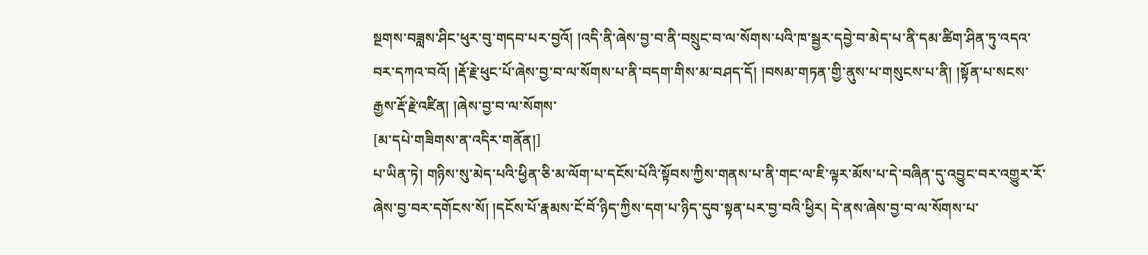སྔགས་བཟླས་ཤིང་ཕུར་བུ་གདབ་པར་བྱའོ། །འདི་ནི་ཞེས་བྱ་བ་ནི་བསྲུང་བ་ལ་སོགས་པའི་ཁ་སྦྱར་དབྱེ་བ་མེད་པ་ནི་དམ་ཚིག་ཤིན་ཏུ་འདའ་བར་དཀའ་བའོ། །རྡོ་རྗེ་ཕུང་པོ་ཞེས་བྱ་བ་ལ་སོགས་པ་ནི་བདག་གིས་མ་བཤད་དོ། །བསམ་གཏན་གྱི་ནུས་པ་གསུངས་པ་ནི། །སྟོན་པ་སངས་རྒྱས་རྡོ་རྗེ་འཛིན། །ཞེས་བྱ་བ་ལ་སོགས་
[མ་དཔེ་གཟིགས་ན་འདིར་གནོན།]
པ་ཡིན་ཏེ། གཉིས་སུ་མེད་པའི་ཕྱིན་ཅི་མ་ལོག་པ་དངོས་པོའི་སྟོབས་ཀྱིས་གནས་པ་ནི་གང་ལ་ཇི་ལྟར་མོས་པ་དེ་བཞིན་དུ་འབྱུང་བར་འགྱུར་རོ་ཞེས་བྱ་བར་དགོངས་སོ། །དངོས་པོ་རྣམས་ངོ་བོ་ཉིད་ཀྱིས་དག་པ་ཉིད་དུབ་སྟན་པར་བྱ་བའི་ཕྱིར། དེ་ནས་ཞེས་བྱ་བ་ལ་སོགས་པ་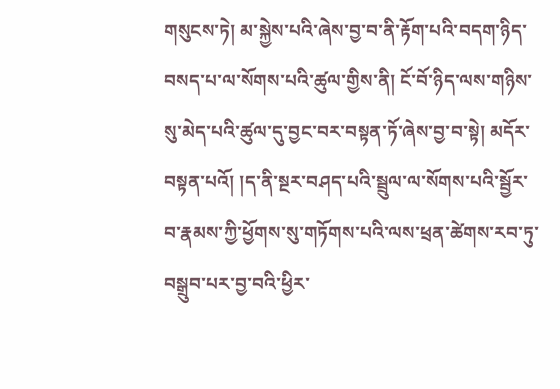གསུངས་ཏེ། མ་སྐྱེས་པའི་ཞེས་བྱ་བ་ནི་རྟོག་པའི་བདག་ཉིད་བསད་པ་ལ་སོགས་པའི་ཚུལ་གྱིས་ནི། ངོ་བོ་ཉིད་ལས་གཉིས་སུ་མེད་པའི་ཚུལ་དུ་བྱང་བར་བསྟན་ཏོ་ཞེས་བྱ་བ་སྟེ། མདོར་བསྟན་པའོ། །ད་ནི་སྔར་བཤད་པའི་སྦྲུལ་ལ་སོགས་པའི་སྦྱོར་བ་རྣམས་ཀྱི་ཕྱོགས་སུ་གཏོགས་པའི་ལས་ཕྲན་ཚེགས་རབ་ཏུ་བསྒྲུབ་པར་བྱ་བའི་ཕྱིར་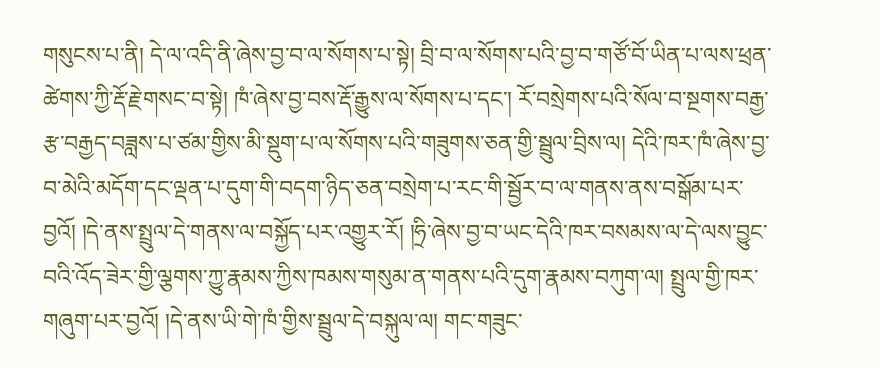གསུངས་པ་ནི། དེ་ལ་འདི་ནི་ཞེས་བྱ་བ་ལ་སོགས་པ་སྟེ། བྲི་བ་ལ་སོགས་པའི་བྱ་བ་གཙོ་བོ་ཡིན་པ་ལས་ཕྲན་ཚེགས་ཀྱི་རྡོ་རྗེ་གསང་བ་སྟེ། ཁཾ་ཞེས་བྱ་བས་རྡོ་རྒྱུས་ལ་སོགས་པ་དང་། རོ་བསྲེགས་པའི་སོལ་བ་སྔགས་བརྒྱ་རྩ་བརྒྱད་བཟླས་པ་ཙམ་གྱིས་མི་སྡུག་པ་ལ་སོགས་པའི་གཟུགས་ཅན་གྱི་སྦྲུལ་བྲིས་ལ། དེའི་ཁར་ཁཾ་ཞེས་བྱ་བ་མེའི་མདོག་དང་ལྡན་པ་དུག་གི་བདག་ཉིད་ཅན་བསྲེག་པ་རང་གི་སྦྱོར་བ་ལ་གནས་ནས་བསྒོམ་པར་བྱའོ། །དེ་ནས་སྤྲུལ་དེ་གནས་ལ་བསྐྱོད་པར་འགྱུར་རོ། །ཧྲི་ཞེས་བྱ་བ་ཡང་དེའི་ཁར་བསམས་ལ་དེ་ལས་བྱུང་བའི་འོད་ཟེར་གྱི་ལྕགས་ཀྱུ་རྣམས་ཀྱིས་ཁམས་གསུམ་ན་གནས་པའི་དུག་རྣམས་བཀུག་ལ། སྤྲུལ་གྱི་ཁར་གཞུག་པར་བྱའོ། །དེ་ནས་ཡི་གེ་ཁཾ་གྱིས་སྦྲུལ་དེ་བསྐུལ་ལ། གང་གཟུང་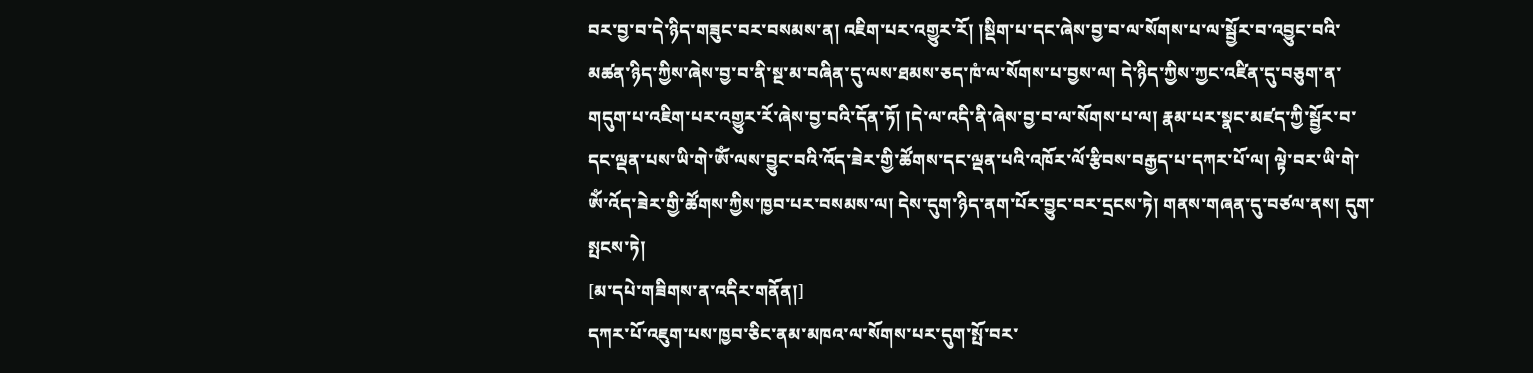བར་བྱ་བ་དེ་ཉིད་གཟུང་བར་བསམས་ན། འཇིག་པར་འགྱུར་རོ། །སྡིག་པ་དང་ཞེས་བྱ་བ་ལ་སོགས་པ་ལ་སྦྱོར་བ་འབྱུང་བའི་མཚན་ཉིད་ཀྱིས་ཞེས་བྱ་བ་ནི་སྔ་མ་བཞིན་དུ་ལས་ཐམས་ཅད་ཁཾ་ལ་སོགས་པ་བྱས་ལ། དེ་ཉིད་ཀྱིས་ཀྱང་འཛིན་དུ་བཅུག་ན་གདུག་པ་འཇིག་པར་འགྱུར་རོ་ཞེས་བྱ་བའི་དོན་ཏོ། །དེ་ལ་འདི་ནི་ཞེས་བྱ་བ་ལ་སོགས་པ་ལ། རྣམ་པར་སྣང་མཛད་ཀྱི་སྦྱོར་བ་དང་ལྡན་པས་ཡི་གེ་ཨོཾ་ལས་བྱུང་བའི་འོད་ཟེར་གྱི་ཚོགས་དང་ལྡན་པའི་འཁོར་ལོ་རྩིབས་བརྒྱད་པ་དཀར་པོ་ལ། ལྟེ་བར་ཡི་གེ་ཨོཾ་འོད་ཟེར་གྱི་ཚོགས་ཀྱིས་ཁྱབ་པར་བསམས་ལ། དེས་དུག་ཉིད་ནག་པོར་བྱུང་བར་དྲངས་ཏེ། གནས་གཞན་དུ་བཙལ་ནས། དུག་སྤངས་ཏེ།
[མ་དཔེ་གཟིགས་ན་འདིར་གནོན།]
དཀར་པོ་འཇུག་པས་ཁྱབ་ཅིང་ནམ་མཁའ་ལ་སོགས་པར་དུག་སྤོ་བར་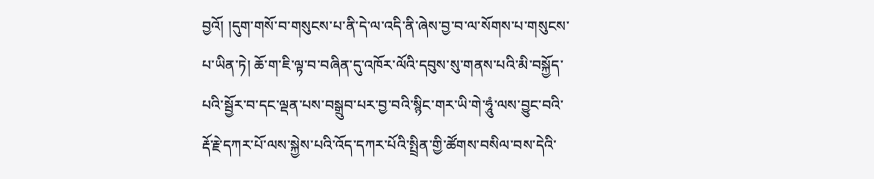བྱའོ། །དུག་གསོ་བ་གསུངས་པ་ནི་དེ་ལ་འདི་ནི་ཞེས་བྱ་བ་ལ་སོགས་པ་གསུངས་པ་ཡིན་ཏེ། ཆོ་ག་ཇི་ལྟ་བ་བཞིན་དུ་འཁོར་ལོའི་དབུས་སུ་གནས་པའི་མི་བསྐྱོད་པའི་སྦྱོར་བ་དང་ལྡན་པས་བསྒྲུབ་པར་བྱ་བའི་སྙིང་གར་ཡི་གེ་ཧཱུཾ་ལས་བྱུང་བའི་རྡོ་རྗེ་དཀར་པོ་ལས་སྐྱེས་པའི་འོད་དཀར་པོའི་སྤྲིན་གྱི་ཚོགས་བསིལ་བས་དེའི་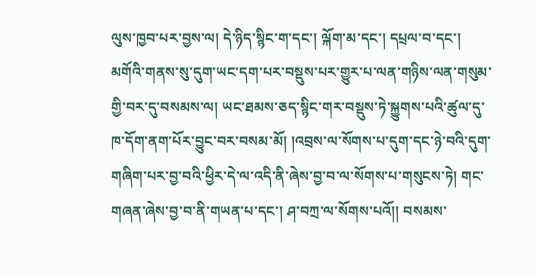ལུས་ཁྱབ་པར་བྱས་ལ། དེ་ཉིད་སྙིང་ག་དང་། ལྐོག་མ་དང་། དཔྲལ་བ་དང་། མགོའི་གནས་སུ་དུག་ཡང་དག་པར་བསྡུས་པར་གྱུར་པ་ལན་གཉིས་ལན་གསུམ་གྱི་བར་དུ་བསམས་ལ། ཡང་ཐམས་ཅད་སྙིང་གར་བསྡུས་ཏེ་སྐྱུགས་པའི་ཚུལ་དུ་ཁ་དོག་ནག་པོར་བྱུང་བར་བསམ་མོ། །འབྲས་ལ་སོགས་པ་དུག་དང་ཉེ་བའི་དུག་གཞིག་པར་བྱ་བའི་ཕྱིར་དེ་ལ་འདི་ནི་ཞེས་བྱ་བ་ལ་སོགས་པ་གསུངས་ཏེ། གང་གཞན་ཞེས་བྱ་བ་ནི་གཡན་པ་དང་། ཤ་བཀྲ་ལ་སོགས་པའོ།། བསམས་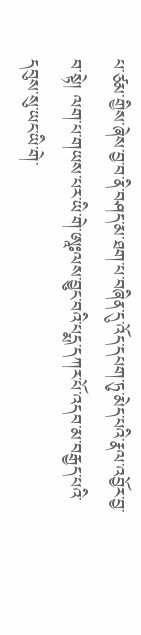པ་ཙམ་གྱིས་ཞེས་བྱ་བ་ནི་བཤད་མ་ཐག་པ་བཞིན་དུ་འོད་དཔག་ཏུ་མེད་པའི་རྣལ་འབྱོར་བྱ་བ་སྟེ། ལག་པ་གཡས་པར་ཡི་གེ་ཨཱཿལས་བྱུང་བའི་པདྨ་དཀར་པོ་འདབ་མ་བརྒྱད་པའི་དབུས་སུ་ཡང་ཡི་གེ་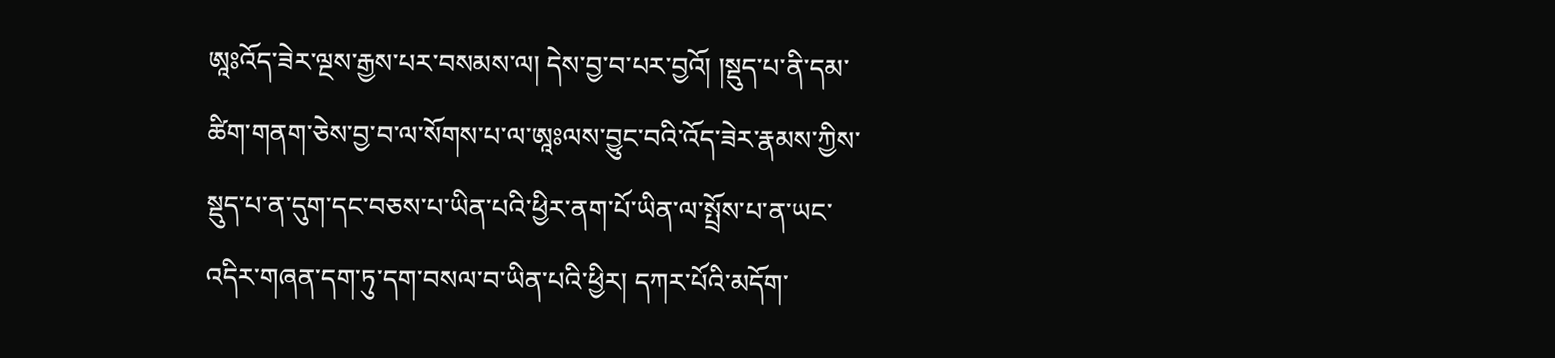ཨཱཿའོད་ཟེར་ལྔས་རྒྱས་པར་བསམས་ལ། དེས་བྱ་བ་པར་བྱའོ། །སྡུད་པ་ནི་དམ་ཚིག་གནག་ཅེས་བྱ་བ་ལ་སོགས་པ་ལ་ཨཱཿལས་བྱུང་བའི་འོད་ཟེར་རྣམས་ཀྱིས་སྡུད་པ་ན་དུག་དང་བཅས་པ་ཡིན་པའི་ཕྱིར་ནག་པོ་ཡིན་ལ་སྤྲོས་པ་ན་ཡང་འདིར་གཞན་དག་ཏུ་དག་བསལ་བ་ཡིན་པའི་ཕྱིར། དཀར་པོའི་མདོག་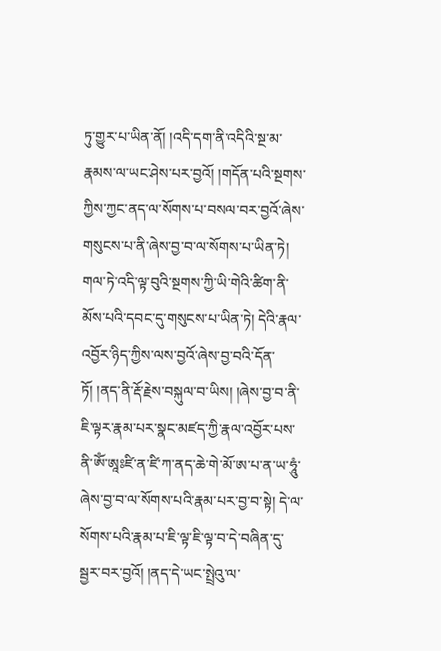ཏུ་གྱུར་པ་ཡིན་ནོ། །འདི་དག་ནི་འདིའི་སྔ་མ་རྣམས་ལ་ཡང་ཤེས་པར་བྱའོ། །གདོན་པའི་སྔགས་ཀྱིས་ཀྱང་ནད་ལ་སོགས་པ་བསལ་བར་བྱའོ་ཞེས་གསུངས་པ་ནི་ཞེས་བྱ་བ་ལ་སོགས་པ་ཡིན་ཏེ། གལ་ཏེ་འདི་ལྟ་བུའི་སྔགས་ཀྱི་ཡི་གེའི་ཚིག་ནི་མོས་པའི་དབང་དུ་གསུངས་པ་ཡིན་ཏེ། དེའི་རྣལ་འབྱོར་ཉིད་ཀྱིས་ལས་བྱའོ་ཞེས་བྱ་བའི་དོན་ཏོ། །ནད་ནི་རྡོ་རྗེས་བསྐུལ་བ་ཡིས། །ཞེས་བྱ་བ་ནི་ཇི་ལྟར་རྣམ་པར་སྣང་མཛད་ཀྱི་རྣལ་འབྱོར་པས་ནི་ཨོཾ་ཨཱཿཛི་ན་ཛི་ཀ་ནད་ཆེ་གེ་མོ་ཨ་པ་ན་ཡ་ཧཱུཾ་ཞེས་བྱ་བ་ལ་སོགས་པའི་རྣམ་པར་བྱ་བ་སྟེ། དེ་ལ་སོགས་པའི་རྣམ་པ་ཇི་ལྟ་ཇི་ལྟ་བ་དེ་བཞིན་དུ་སྦྱར་བར་བྱའོ། །ནད་དེ་ཡང་སྤྲེའུ་ལ་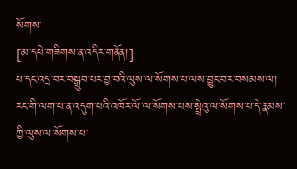སོགས་
[མ་དཔེ་གཟིགས་ན་འདིར་གནོན།]
པ་དང་འདྲ་བར་བསྒྲུབ་པར་བྱ་བའི་ལུས་ལ་སོགས་པ་ལས་བྱུང་བར་བསམས་ལ། རང་གི་ལག་པ་ན་འདུག་པའི་འཁོར་ལོ་ལ་སོགས་པས་སྤྲེའུ་ལ་སོགས་པ་དེ་རྣམས་ཀྱི་ལུས་ལ་སོགས་པ་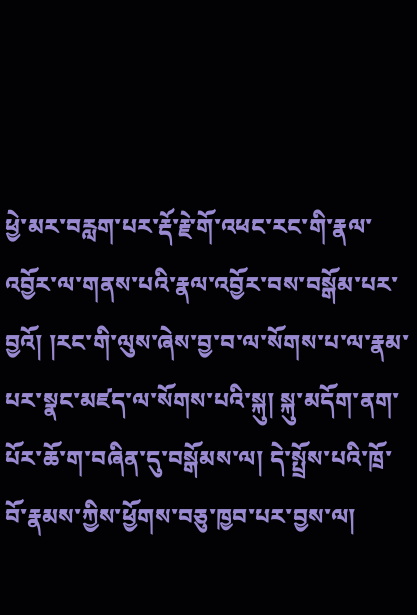ཕྱེ་མར་བརླག་པར་རྡོ་རྗེ་གོ་འཕང་རང་གི་རྣལ་འབྱོར་ལ་གནས་པའི་རྣལ་འབྱོར་བས་བསྒོམ་པར་བྱའོ། །རང་གི་ལུས་ཞེས་བྱ་བ་ལ་སོགས་པ་ལ་རྣམ་པར་སྣང་མཛད་ལ་སོགས་པའི་སྐུ། སྐུ་མདོག་ནག་པོར་ཆོ་ག་བཞིན་དུ་བསྒོམས་ལ། དེ་སྤྲོས་པའི་ཁྲོ་བོ་རྣམས་ཀྱིས་ཕྱོགས་བཅུ་ཁྱབ་པར་བྱས་ལ།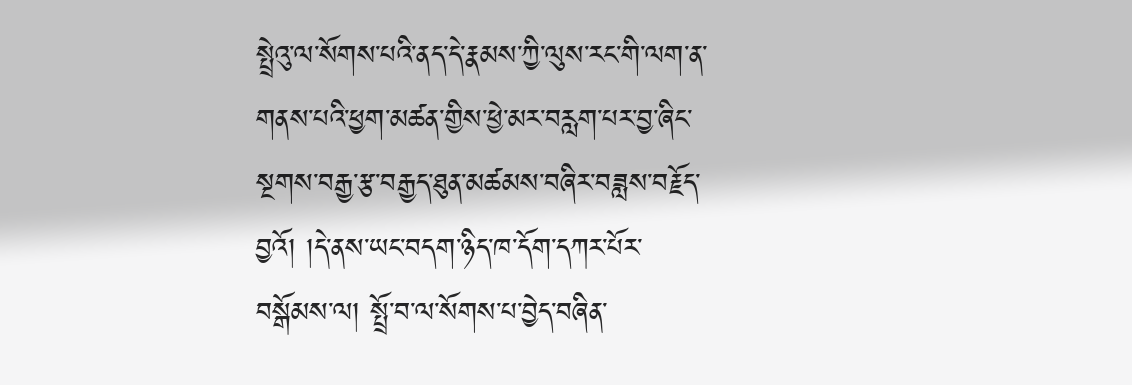སྤྲེའུ་ལ་སོགས་པའི་ནད་དེ་རྣམས་ཀྱི་ལུས་རང་གི་ལག་ན་གནས་པའི་ཕྱག་མཚན་གྱིས་ཕྱེ་མར་བརླག་པར་བྱ་ཞིང་སྔགས་བརྒྱ་རྩ་བརྒྱད་ཐུན་མཚམས་བཞིར་བཟླས་བརྗོད་བྱའོ། །དེ་ནས་ཡང་བདག་ཉིད་ཁ་དོག་དཀར་པོར་བསྒོམས་ལ། སྤྲོ་བ་ལ་སོགས་པ་བྱེད་བཞིན་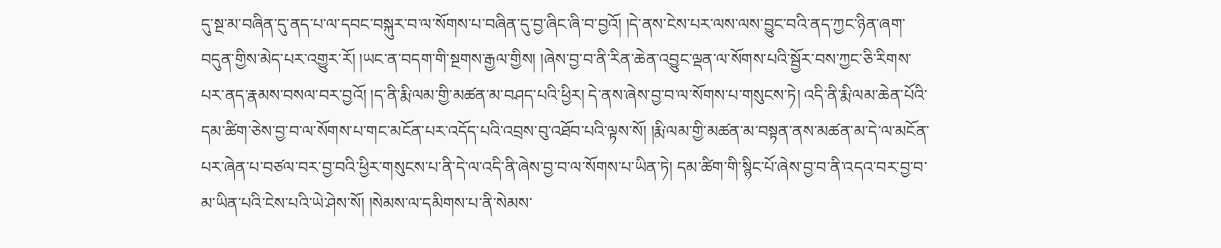དུ་སྔ་མ་བཞིན་དུ་ནད་པ་ལ་དབང་བསྐུར་བ་ལ་སོགས་པ་བཞིན་དུ་བྱ་ཞིང་ཞི་བ་བྱའོ། །དེ་ནས་ངེས་པར་ལས་ལས་བྱུང་བའི་ནད་ཀྱང་ཉིན་ཞག་བདུན་གྱིས་མེད་པར་འགྱུར་རོ། །ཡང་ན་བདག་གི་སྔགས་རྒྱལ་གྱིས། །ཞེས་བྱ་བ་ནི་རིན་ཆེན་འབྱུང་ལྡན་ལ་སོགས་པའི་སྦྱོར་བས་ཀྱང་ཅི་རིགས་པར་ནད་རྣམས་བསལ་བར་བྱའོ། །ད་ནི་རྨི་ལམ་གྱི་མཚན་མ་བཤད་པའི་ཕྱིར། དེ་ནས་ཞེས་བྱ་བ་ལ་སོགས་པ་གསུངས་ཏེ། འདི་ནི་རྨི་ལམ་ཆེན་པོའི་དམ་ཚིག་ཅེས་བྱ་བ་ལ་སོགས་པ་གང་མངོན་པར་འདོད་པའི་འབྲས་བུ་འཐོབ་པའི་ལྟས་སོ། །རྨི་ལམ་གྱི་མཚན་མ་བསྟན་ནས་མཚན་མ་དེ་ལ་མངོན་པར་ཞེན་པ་བཙལ་བར་བྱ་བའི་ཕྱིར་གསུངས་པ་ནི་དེ་ལ་འདི་ནི་ཞེས་བྱ་བ་ལ་སོགས་པ་ཡིན་ཏེ། དམ་ཚིག་གི་སྙིང་པོ་ཞེས་བྱ་བ་ནི་འདའ་བར་བྱ་བ་མ་ཡིན་པའི་ངེས་པའི་ཡེ་ཤེས་སོ། །སེམས་ལ་དམིགས་པ་ནི་སེམས་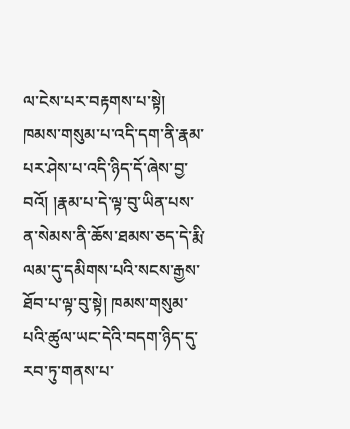ལ་ངེས་པར་བརྟགས་པ་སྟེ། ཁམས་གསུམ་པ་འདི་དག་ནི་རྣམ་པར་ཤེས་པ་འདི་ཉིད་དོ་ཞེས་བྱ་བའོ། །རྣམ་པ་དེ་ལྟ་བུ་ཡིན་པས་ན་སེམས་ནི་ཆོས་ཐམས་ཅད་དེ་རྨི་ལམ་དུ་དམིགས་པའི་སངས་རྒྱས་ཐོབ་པ་ལྟ་བུ་སྟེ། ཁམས་གསུམ་པའི་ཚུལ་ཡང་དེའི་བདག་ཉིད་དུ་རབ་ཏུ་གནས་པ་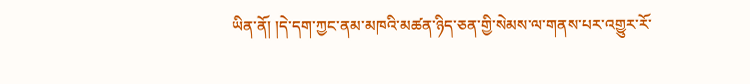ཡིན་ནོ། །དེ་དག་ཀྱང་ནམ་མཁའི་མཚན་ཉིད་ཅན་གྱི་སེམས་ལ་གནས་པར་འགྱུར་རོ་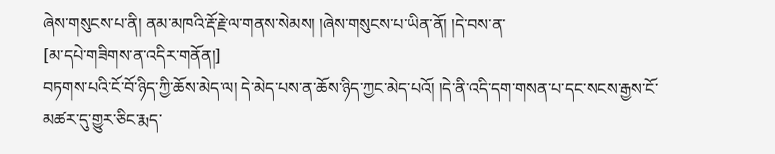ཞེས་གསུངས་པ་ནི། ནམ་མཁའི་རྡོ་རྗེ་ལ་གནས་སེམས། །ཞེས་གསུངས་པ་ཡིན་ནོ། །དེ་བས་ན་
[མ་དཔེ་གཟིགས་ན་འདིར་གནོན།]
བཏགས་པའི་ངོ་བོ་ཉིད་ཀྱི་ཆོས་མེད་ལ། དེ་མེད་པས་ན་ཆོས་ཉིད་ཀྱང་མེད་པའོ། །དེ་ནི་འདི་དག་གསན་པ་དང་སངས་རྒྱས་ངོ་མཚར་དུ་གྱུར་ཅིང་རྨད་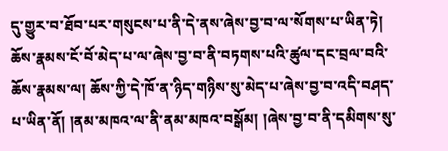དུ་གྱུར་བ་ཐོབ་པར་གསུངས་པ་ནི་དེ་ནས་ཞེས་བྱ་བ་ལ་སོགས་པ་ཡིན་ཏེ། ཆོས་རྣམས་ངོ་བོ་མེད་པ་ལ་ཞེས་བྱ་བ་ནི་བཏགས་པའི་ཚུལ་དང་བྲལ་བའི་ཆོས་རྣམས་ལ། ཆོས་ཀྱི་དེ་ཁོ་ན་ཉིད་གཉིས་སུ་མེད་པ་ཞེས་བྱ་བ་འདི་བཤད་པ་ཡིན་ནོ། །ནམ་མཁའ་ལ་ནི་ནམ་མཁའ་བསྒོམ། །ཞེས་བྱ་བ་ནི་དམིགས་སུ་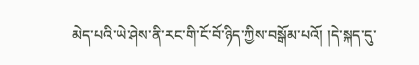མེད་པའི་ཡེ་ཤེས་ནི་རང་གི་ངོ་བོ་ཉིད་ཀྱིས་བསྒོམ་པའོ། །དེ་སྐད་དུ་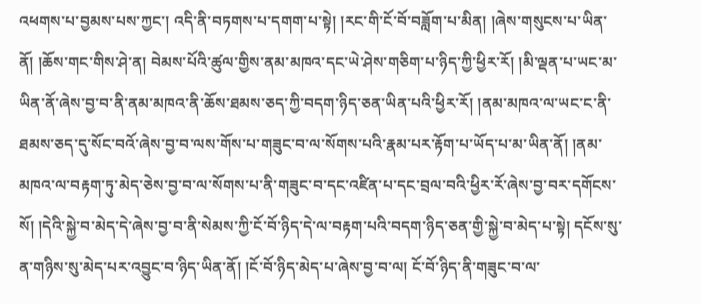འཕགས་པ་བྱམས་པས་ཀྱང་། འདི་ནི་བཏགས་པ་དགག་པ་སྟེ། །རང་གི་ངོ་བོ་བཟློག་པ་མིན། །ཞེས་གསུངས་པ་ཡིན་ནོ། །ཆོས་གང་གིས་ཤེ་ན། བེམས་པོའི་ཚུལ་གྱིས་ནམ་མཁའ་དང་ཡེ་ཤེས་གཅིག་པ་ཉིད་ཀྱི་ཕྱིར་རོ། །མི་ལྡན་པ་ཡང་མ་ཡིན་ནོ་ཞེས་བྱ་བ་ནི་ནམ་མཁའ་ནི་ཆོས་ཐམས་ཅད་ཀྱི་བདག་ཉིད་ཅན་ཡིན་པའི་ཕྱིར་རོ། །ནམ་མཁའ་ལ་ཡང་ང་ནི་ཐམས་ཅད་དུ་སོང་བའོ་ཞེས་བྱ་བ་ལས་གོས་པ་གཟུང་བ་ལ་སོགས་པའི་རྣམ་པར་རྟོག་པ་ཡོད་པ་མ་ཡིན་ནོ། །ནམ་མཁའ་ལ་བརྟག་ཏུ་མེད་ཅེས་བྱ་བ་ལ་སོགས་པ་ནི་གཟུང་བ་དང་འཛིན་པ་དང་བྲལ་བའི་ཕྱིར་རོ་ཞེས་བྱ་བར་དགོངས་སོ། །དེའི་སྐྱེ་བ་མེད་དེ་ཞེས་བྱ་བ་ནི་སེམས་ཀྱི་ངོ་བོ་ཉིད་དེ་ལ་བརྟག་པའི་བདག་ཉིད་ཅན་གྱི་སྐྱེ་བ་མེད་པ་སྟེ། དངོས་སུ་ན་གཉིས་སུ་མེད་པར་འབྱུང་བ་ཉིད་ཡིན་ནོ། །ངོ་བོ་ཉིད་མེད་པ་ཞེས་བྱ་བ་ལ། ངོ་བོ་ཉིད་ནི་གཟུང་བ་ལ་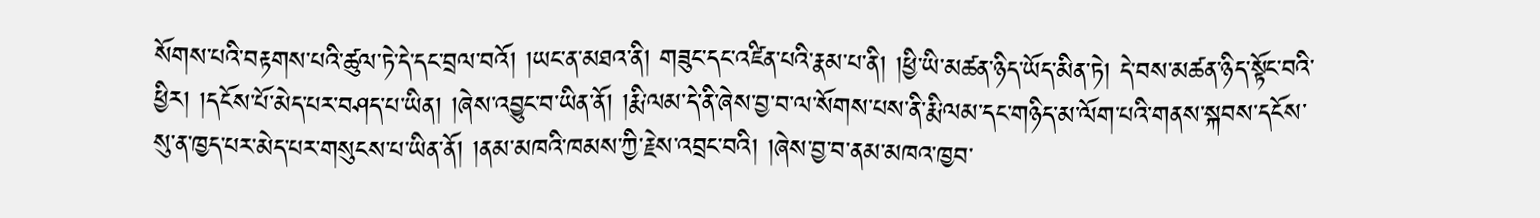སོགས་པའི་བརྟགས་པའི་ཚུལ་ཏེ་དེ་དང་བྲལ་བའོ། །ཡང་ན་མཐའ་ནི། གཟུང་དང་འཛིན་པའི་རྣམ་པ་ནི། །ཕྱི་ཡི་མཚན་ཉིད་ཡོད་མིན་ཏེ། དེ་བས་མཚན་ཉིད་སྟོང་བའི་ཕྱིར། །དངོས་པོ་མེད་པར་བཤད་པ་ཡིན། །ཞེས་འབྱུང་བ་ཡིན་ནོ། །རྨི་ལམ་དེ་ནི་ཞེས་བྱ་བ་ལ་སོགས་པས་ནི་རྨི་ལམ་དང་གཉིད་མ་ལོག་པའི་གནས་སྐབས་དངོས་སུ་ན་ཁྱད་པར་མེད་པར་གསུངས་པ་ཡིན་ནོ། །ནམ་མཁའི་ཁམས་ཀྱི་རྗེས་འབྲང་བའི། །ཞེས་བྱ་བ་ནམ་མཁའ་ཁྱབ་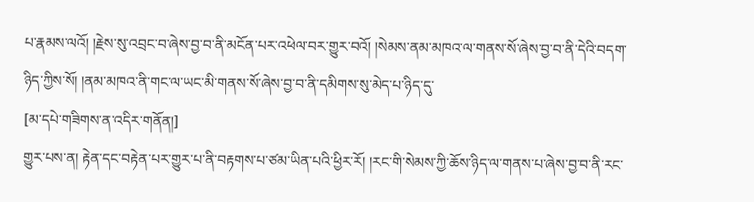པ་རྣམས་ལའོ། །རྗེས་སུ་འབྲང་བ་ཞེས་བྱ་བ་ནི་མངོན་པར་འཕེལ་བར་གྱུར་བའོ། །སེམས་ནམ་མཁའ་ལ་གནས་སོ་ཞེས་བྱ་བ་ནི་དེའི་བདག་ཉིད་ཀྱིས་སོ། །ནམ་མཁའ་ནི་གང་ལ་ཡང་མི་གནས་སོ་ཞེས་བྱ་བ་ནི་དམིགས་སུ་མེད་པ་ཉིད་དུ་
[མ་དཔེ་གཟིགས་ན་འདིར་གནོན།]
གྱུར་པས་ན། རྟེན་དང་བརྟེན་པར་གྱུར་པ་ནི་བརྟགས་པ་ཙམ་ཡིན་པའི་ཕྱིར་རོ། །རང་གི་སེམས་ཀྱི་ཆོས་ཉིད་ལ་གནས་པ་ཞེས་བྱ་བ་ནི་རང་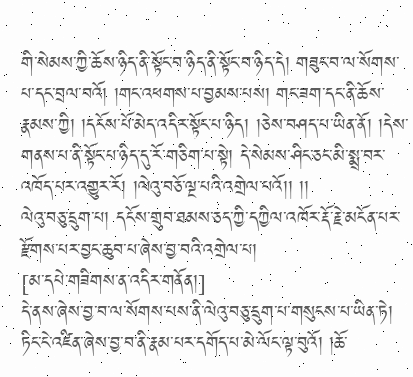གི་སེམས་ཀྱི་ཆོས་ཉིད་ནི་སྟོང་བ་ཉིད་ནི་སྟོང་བ་ཉིད་དེ། གཟུང་བ་ལ་སོགས་པ་དང་བྲལ་བའོ། །གང་འཕགས་པ་བྱམས་པས། གང་ཟག་དང་ནི་ཆོས་རྣམས་ཀྱི། །དངོས་པོ་མེད་འདིར་སྟོང་པ་ཉིད། །ཅེས་བཤད་པ་ཡིན་ནོ། །དེས་གནས་པ་ནི་སྟོང་པ་ཉིད་དུ་རོ་གཅིག་པ་སྟེ། དེ་སེམས་ཤིང་ཅང་མི་སྨྲ་བར་འཁོད་པར་འགྱུར་རོ། །ལེའུ་བཅོ་ལྔ་པའི་འགྲེལ་པའོ།། །།
ལེའུ་བཅུ་དྲུག་པ། དངོས་གྲུབ་ཐམས་ཅད་ཀྱི་དཀྱིལ་འཁོར་རྡོ་རྗེ་མངོན་པར་རྫོགས་པར་བྱང་ཆུབ་པ་ཞེས་བྱ་བའི་འགྲེལ་པ།
[མ་དཔེ་གཟིགས་ན་འདིར་གནོན།]
དེ་ནས་ཞེས་བྱ་བ་ལ་སོགས་པས་ནི་ལེའུ་བཅུ་དྲུག་པ་གསུངས་པ་ཡིན་ཏེ། ཏིང་ངེ་འཛིན་ཞེས་བྱ་བ་ནི་རྣམ་པར་དགོད་པ་མེ་ལོང་ལྟ་བུའོ། །ཆོ་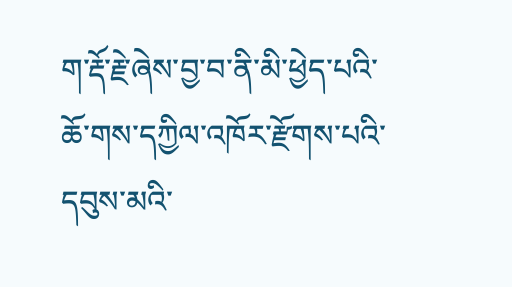ག་རྡོ་རྗེ་ཞེས་བྱ་བ་ནི་མི་ཕྱེད་པའི་ཆོ་གས་དཀྱིལ་འཁོར་རྫོགས་པའི་དབུས་མའི་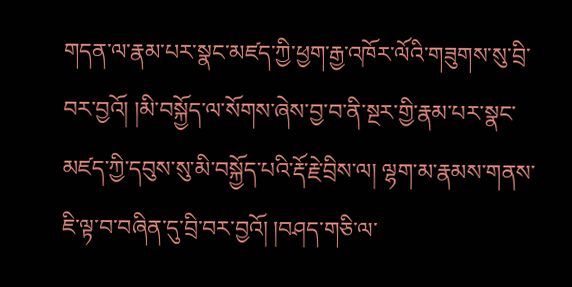གདན་ལ་རྣམ་པར་སྣང་མཛད་ཀྱི་ཕྱག་རྒྱ་འཁོར་ལོའི་གཟུགས་སུ་བྲི་བར་བྱའོ། །མི་བསྐྱོད་ལ་སོགས་ཞེས་བྱ་བ་ནི་སྔར་གྱི་རྣམ་པར་སྣང་མཛད་ཀྱི་དབུས་སུ་མི་བསྐྱོད་པའི་རྡོ་རྗེ་བྲིས་ལ། ལྷག་མ་རྣམས་གནས་ཇི་ལྟ་བ་བཞིན་དུ་བྲི་བར་བྱའོ། །བཤད་གཅི་ལ་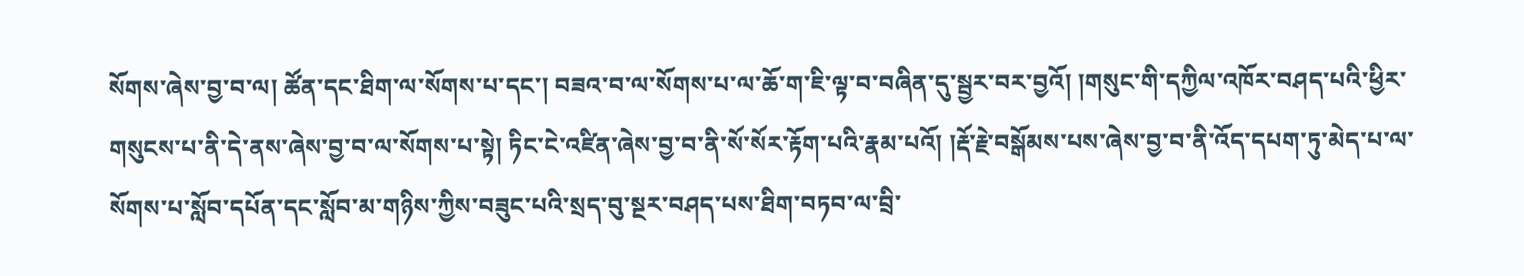སོགས་ཞེས་བྱ་བ་ལ། ཚོན་དང་ཐིག་ལ་སོགས་པ་དང་། བཟའ་བ་ལ་སོགས་པ་ལ་ཆོ་ག་ཇི་ལྟ་བ་བཞིན་དུ་སྦྱར་བར་བྱའོ། །གསུང་གི་དཀྱིལ་འཁོར་བཤད་པའི་ཕྱིར་གསུངས་པ་ནི་དེ་ནས་ཞེས་བྱ་བ་ལ་སོགས་པ་སྟེ། ཏིང་ངེ་འཛིན་ཞེས་བྱ་བ་ནི་སོ་སོར་རྟོག་པའི་རྣམ་པའོ། །རྡོ་རྗེ་བསྒོམས་པས་ཞེས་བྱ་བ་ནི་འོད་དཔག་ཏུ་མེད་པ་ལ་སོགས་པ་སློབ་དཔོན་དང་སློབ་མ་གཉིས་ཀྱིས་བཟུང་པའི་སྲད་བུ་སྔར་བཤད་པས་ཐིག་བཏབ་ལ་བྲི་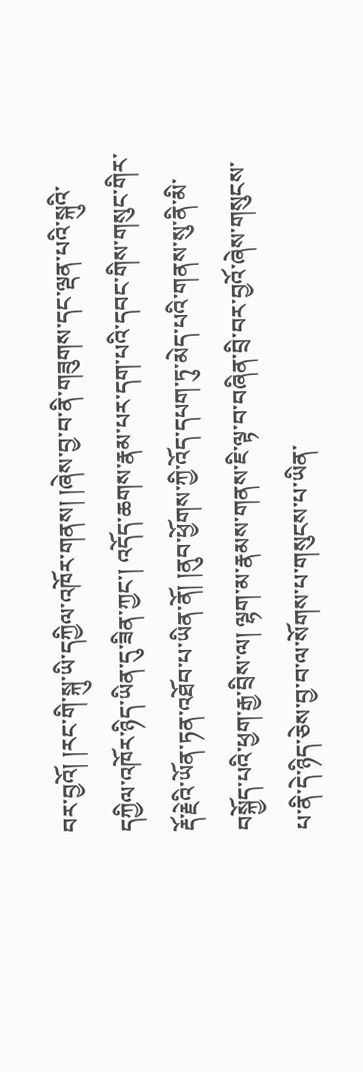བར་བྱའོ། །རང་གི་སྐུ་ཡི་དཀྱིལ་འཁོར་གནས། །ཞེས་བྱ་བ་ནི་གཟུགས་དང་ལྡན་པའི་སྐུའི་དཀྱིལ་འཁོར་ཉིད་ཡིན་དུ་ཟིན་ཀྱང་། འདོད་ཆགས་རྣམ་པར་དག་པའི་དབང་གིས་གསུང་གིར་རྡོ་རྗེའི་ཡོན་ཏན་འཐོབ་པ་ཡིན་ནོ། །ནུབ་ཕྱོགས་ཀྱི་འོད་དཔག་ཏུ་མེད་པའི་གནས་སུ་ནི་མི་བསྐྱོད་པའི་ཕྱག་རྒྱ་བྲིས་ལ། ལྷག་མ་རྣམས་གནས་ཇི་ལྟ་བ་བཞིན་བྲི་བར་བྱའོ་ཞེས་གསུངས་པ་ནི་དེ་ཉིད་ཅེས་བྱ་བ་ལ་སོགས་པ་གསུངས་པ་ཡིན་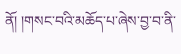ནོ། །གསང་བའི་མཆོད་པ་ཞེས་བྱ་བ་ནི་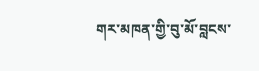གར་མཁན་གྱི་བུ་མོ་བླངས་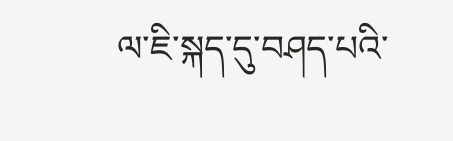ལ་ཇི་སྐད་དུ་བཤད་པའི་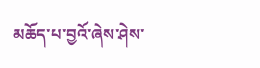མཆོད་པ་བྱའོ་ཞེས་ཤེས་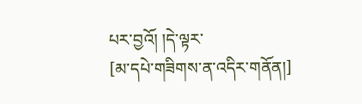པར་བྱའོ། །དེ་ལྟར་
[མ་དཔེ་གཟིགས་ན་འདིར་གནོན།]